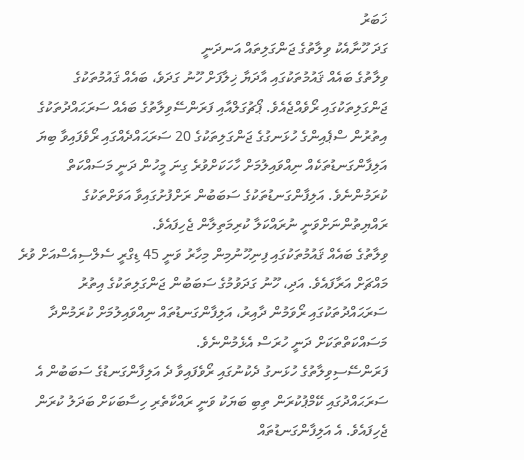ޚަބަރު
ގަދަ ހޫނާއެކު ވިލާތުގެ ޖަންގަލިތައް އަނދަނީ
ވިލާތުގެ ބައެއް ޤައުމުތަކުގައި އާދަޔާ ޚިލާފަށް ހޫނު ގަދަވެ، ބައެއް ޤައުމުތަކުގެ ޖަންގަލިތަކުގައި ރޯވެއްޖެއެވެ. ޕޯޗުގަލްއާއި ފަރަންސޭވިލާތުގެ ބައެއް ސަރަޙައްދުތަކުގެ އިތުރުން ސްޕެއިންގެ ހުޅަނގުގެ ޖަންގަލިތަކުގެ 20 ސަރަޙައްދެއްގައި ރޯވެފައިވާ ބިޔަ އަލިފާންގަނޑުތަކެއް ނިއްވައިލުމަށް ހާހަކަށްވުރެ ގިނަ މީހުން ދަނީ މަސައްކަތް ކުރަމުންނެވެ. އަލިފާންގަނޑުތަކުގެ ސަބަބުން ރަށްފުށުގައިވާ އަވަށްތަކުގެ ރައްޔިތުންނަށްވަނީ ނުރައްކަލާ ކުރިމަތިލާން ޖެހިފައެވެ.
ވިލާތުގެ ބައެއް ޤައުމުތަކުގައި ފިނިހޫނުމިން މިހާރު ވަނީ 45 ޑިގްރީ ސެލްސިއެސްއަށް ވުރެ މައްޗަށް އަރާފައެވެ. އަދި، ހޫނު ގަދަވުމުގެ ސަބަބުން ޖަންގަލިތަކުގެ އިތުރު ސަރަޙައްދުތަކުގައި ރޯވަމުން ދާއިރު، އަލިފާންގަނޑުތައް ނިއްވައިލުމަށް ކުރަމުންދާ މަސައްކަތްތަކަށް ދަނީ ހުރަސް އެޅެމުންނެވެ.
ފަރަންސޭސިވިލާތުގެ ހުޅަނގު ދެކުނުގައި ރޯވެފައިވާ ދެ އަލިފާންގަނޑުގެ ސަބަބުން އެ ސަރަޙައްދުގައި ކޭމްޕުކުރަން ތިބި ބަޔަކު ވަނީ ރައްކާތެރި ހިސާބަކަށް ބަދަލު ކުރަން ޖެހިފައެވެ. އެ އަލިފާންގަނޑުތައް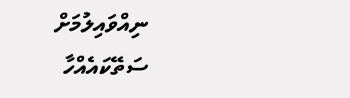ނިއްވައިލުމަށް ސަތޭކައެއްހާ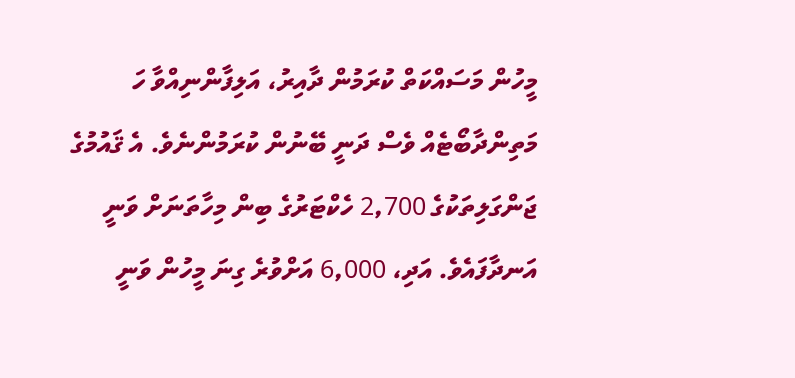މީހުން މަސައްކަތް ކުރަމުން ދާއިރު، އަލިފާންނިއްވާ ހަ މަތިންދާބޯޓެއް ވެސް ދަނީ ބޭނުން ކުރަމުންނެވެ. އެ ޤައުމުގެ ޖަންގަލިތަކުގެ 2,700 ހެކްޓަރުގެ ބިން މިހާތަނަށް ވަނީ އަނދާފައެވެ. އަދި، 6,000 އަށްވުރެ ގިނަ މީހުން ވަނީ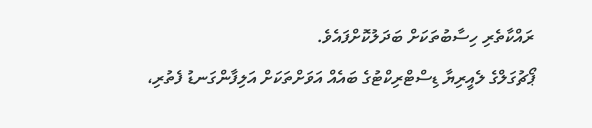ރައްކާތެރި ހިސާބުތަކަށް ބަދަލުކޮށްފައެވެ.
ޕޯޗުގަލްގެ ލެއީރިޔާ ޑިސްޓްރިކްޓުގެ ބައެއް އަވަށްތަކަށް އަލިފާންގަނޑު ފެތުރި،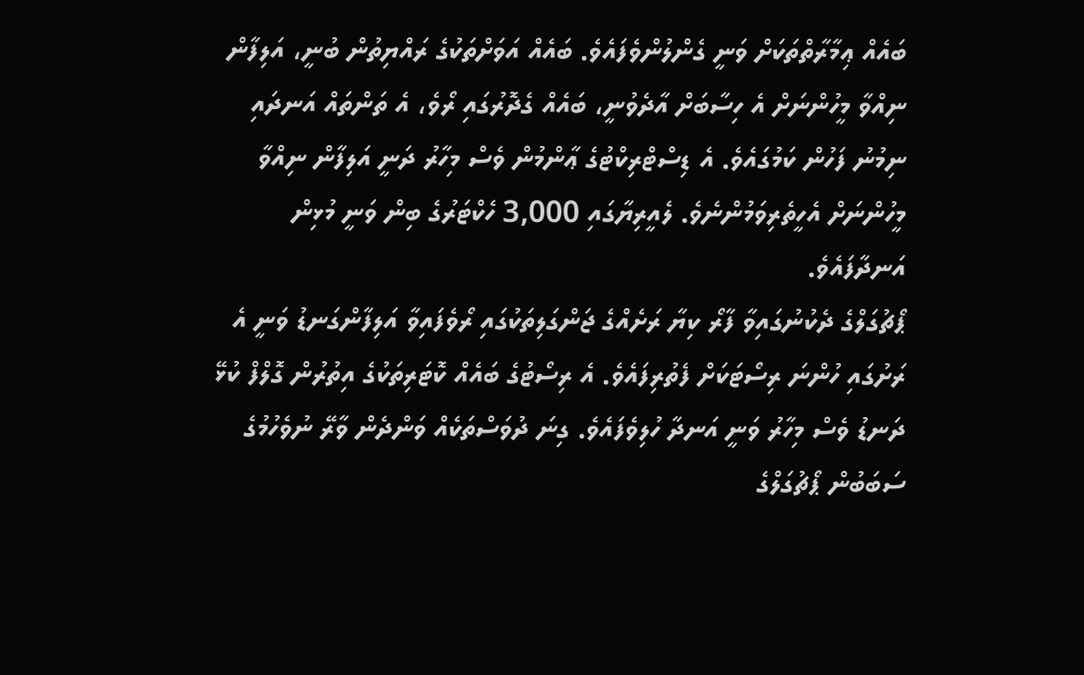ބައެއް ޢިމާރާތްތަކަށް ވަނީ ގެންލުންވެފައެވެ. ބައެއް އަވަށްތަކުގެ ރައްޔިތުން ބުނީ، އަލިފާން ނިއްވާ މީހުންނަށް އެ ހިސާބަށް އާދެވުނީ، ބައެއް ގެދޮރުގައި ރޯވެ، އެ ތަންތައް އަނދައި ނިމުނު ފަހުން ކަމުގައެވެ. އެ ޑިސްޓްރިކްޓުގެ ޢާންމުން ވެސް މިހާރު ދަނީ އަލިފާން ނިއްވާ މީހުންނަށް އެހީތެރިވަމުންނެވެ. ލެއީރިޔާގައި 3,000 ހެކްޓަރުގެ ބިން ވަނީ މުޅިން އަނދާފައެވެ.
ޕޯޗުގަލްގެ ދެކުނުގައިވާ ފާރޯ ކިޔާ ރަށެއްގެ ޖަންގަލިތަކުގައި ރޯވެފައިވާ އަލިފާންގަނޑު ވަނީ އެ ރަށުގައި ހުންނަ ރިސޯޓަކަށް ފެތުރިފައެވެ. އެ ރިސޯޓުގެ ބައެއް ކޮޓަރިތަކުގެ އިތުރުން ގޮލްފް ކުޅޭ ދަނޑު ވެސް މިހާރު ވަނީ އަނދާ ހުލިވެފައެވެ. ގިނަ ދުވަސްތަކެއް ވަންދެން ވާރޭ ނުވެހުމުގެ ސަބަބުން ޕޯޗުގަލްގެ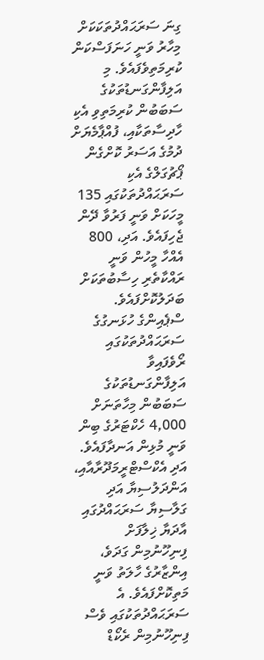ގިނަ ސަރަޙައްދުތަކަކަށް މިހާރު ވަނީ ހަނަފަސްކަން ކުރިމަތިވެފައެވެ. މި އަލިފާންގަނޑުތަކުގެ ސަބަބުން ކުރިމަތިވި އެކި ހާދިސާތަކާއި، ފުއްޕާމެޔަށް ދުމުގެ އަސަރު ކޮށްގެން ޕޯޗުގަލްގެ އެކި ސަރަޙައްދުތަކުގައި 135 މީހަކަށް ވަނީ ފަރުވާ ދޭން ޖެހިފައެވެ. އަދި، 800 އެއްހާ މީހުން ވަނީ ރައްކާތެރި ހިސާބުތަކަށް ބަދަލުކޮށްފައެވެ.
ސްޕެއިންގެ ހުޅަނގުގެ ސަރަޙައްދުތަކުގައި ރޯވެފައިވާ އަލިފާންގަނޑުތަކުގެ ސަބަބުން މިހާތަނަށް 4,000 ހެކްޓަރުގެ ބިން ވަނީ މުޅިން އަނދާފައެވެ. އަދި އެކްސްޓްރީމަދޫރާއާއި، އަންދަލުސިޔާ އަދި ގަލާސިޔާ ސަރަޙައްދުގައި އާދަޔާ ޚިލާފަށް ފިނިހޫނުމިން ގަދަވެ، އިންޒާރުގެ ހާލަތު ވަނީ މަތިކޮށްފައެވެ. އެ ސަރަޙައްދުތަކުގައި ވެސް ފިނިހޫނުމިން ރެކޯޑް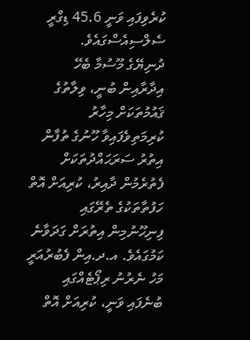ކުރެވިފައި ވަނީ 45.6 ޑިގްރީ ސެލްސިއެސްގައެވެ.
ދުނިޔޭގެ މޫސުމާ ބެހޭ އިދާރާއިން ބުނީ، ވިލާތުގެ ޤައުމުތަކަށް މިހާރު ކުރިމަތިވެފައިވާ ހޫނުގެ ތުފާން އިތުރު ސަރަޙައްދުތަކަށް ފެތުރެމުން ދާއިރު، ކުރިއަށް އޮތް ހަފުތާތަކުގެ ތެރޭގައި ފިނިހޫނުމިން އިތުރަށް ގަދަވާނެ ކަމުގައެވެ. އ.ދ.އިން ފެބުރުއަރީ މަހު ނެރުނު ރިޕޯޓެއްގައި ބުނެފައި ވަނީ، ކުރިއަށް އޮތް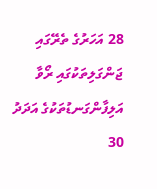28 އަހަރުގެ ތެރޭގައި ޖަންގަލިތަކުގައި ރޯވާ އަލިފާންގަނޑުތަކުގެ އަދަދު 30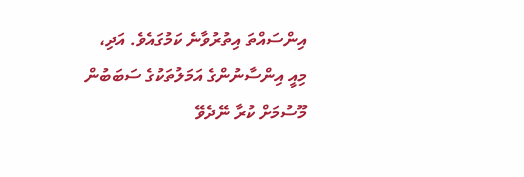އިންސައްތަ އިތުރުވާނެ ކަމުގައެވެ. އަދި، މިއީ އިންސާނުންގެ އަމަލުތަކުގެ ސަބަބުން މޫސުމަށް ކުރާ ނޭދެވޭ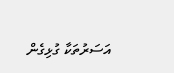އަސަރުތަކާ ގުޅިގެން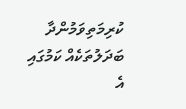ކުރިމަތިވަމުންދާ ބަދަލުތަކެއް ކަމުގައި އެ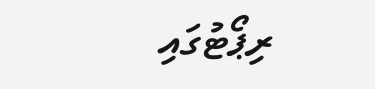ރިޕޯޓުގައި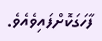ފާހަގަކޮށްފައިވެއެވެ.